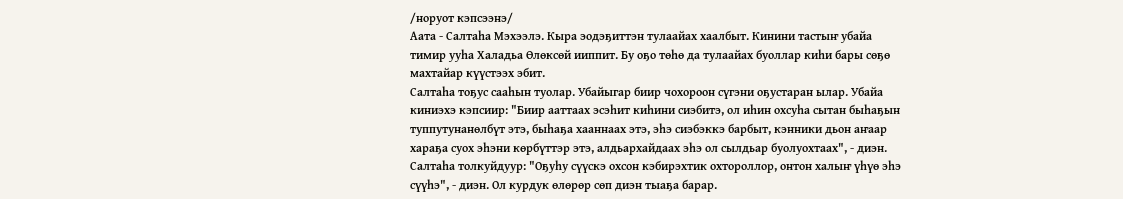/норуот кэпсээнэ/
Аата - Салтаһа Мэхээлэ. Кыра эодэҕиттэн тулаайах хаалбыт. Кинини тастыҥ убайа тимир ууһа Халадьа Өлөксөй ииппит. Бу оҕо төһө да тулаайах буоллар киһи бары сөҕө махтайар күүстээх эбит.
Салтаһа тоҕус сааһын туолар. Убайыгар биир чохороон сүгэни оҕустаран ылар. Убайа киниэхэ кэпсиир: "Биир ааттаах эсэһит киһини сиэбитэ, ол иһин охсуһа сытан быһаҕын туппутунанөлбүт этэ, быһаҕа хааннаах этэ, эһэ сиэбэккэ барбыт, кэнники дьон аҥаар хараҕа суох эһэни көрбүттэр этэ, алдьархайдаах эһэ ол сылдьар буолуохтаах", - диэн.
Салтаһа толкуйдуур: "Оҕуһу сүүскэ охсон кэбирэхтик охтороллор, онтон халыҥ үһүө эһэ сүүһэ", - диэн. Ол курдук өлөрөр сөп диэн тыаҕа барар.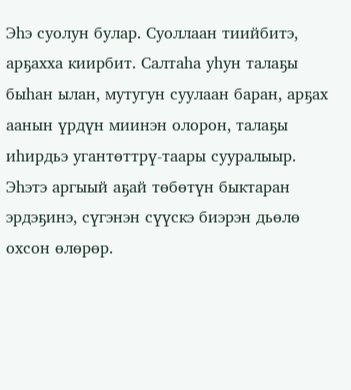Эһэ суолун булар. Суоллаан тиийбитэ, арҕахха киирбит. Салтаһа уһун талаҕы быһан ылан, мутугун суулаан баран, арҕах аанын үрдүн миинэн олорон, талаҕы иһирдьэ угантөттрү-таары сууралыыр. Эһэтэ аргыый аҕай төбөтүн быктаран эрдэҕинэ, сүгэнэн сүүскэ биэрэн дьөлө охсон өлөрөр.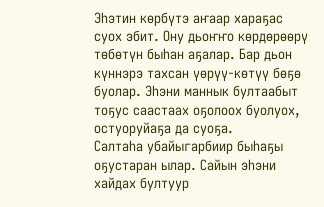Эһэтин көрбүтэ аҥаар хараҕас суох эбит. Ону дьоҥҥо көрдөрөөрү төбөтүн быһан аҕалар. Бар дьон күннэрэ тахсан үөрүү-көтүү бөҕө буолар. Эһэни маннык бултаабыт тоҕус саастаах оҕолоох буолуох, остуоруйаҕа да суоҕа.
Салтаһа убайыгарбиир быһаҕы оҕустаран ылар. Сайын эһэни хайдах бултуур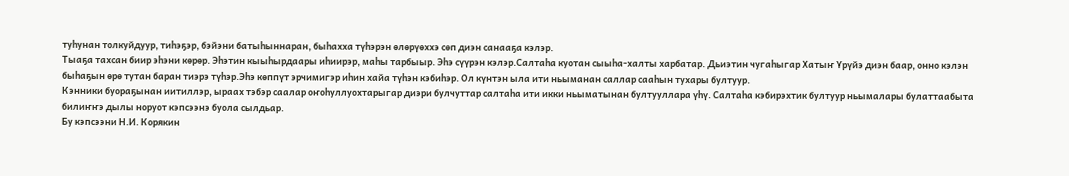туһунан толкуйдуур, тиһэҕэр, бэйэни батыһыннаран, быһахха түһэрэн өлөрүөххэ сөп диэн санааҕа кэлэр.
Тыаҕа тахсан биир эһэни көрөр. Эһэтин кыыһырдаары иһиирэр, маһы тарбыыр. Эһэ сүүрэн кэлэр.Салтаһа куотан сыыһа-халты харбатар. Дьиэтин чугаһыгар Хатыҥ Үрүйэ диэн баар, онно кэлэн быһаҕын өрө тутан баран тиэрэ түһэр.Эһэ көппүт эрчимигэр иһин хайа түһэн кэбиһэр. Ол күнтэн ыла ити ньыманан саллар сааһын тухары бултуур.
Кэнники буораҕынан иитиллэр, ыраах тэбэр саалар оҥоһуллуохтарыгар диэри булчуттар салтаһа ити икки ньыматынан бултууллара үһү. Салтаһа кэбирэхтик бултуур ньымалары булаттаабыта билиҥҥэ дылы норуот кэпсээнэ буола сылдьар.
Бу кэпсээни Н.И. Корякин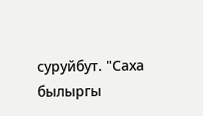суруйбут. "Саха былыргы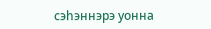сэһэннэрэ уонна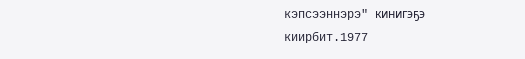кэпсээннэрэ" кинигэҕэ киирбит.1977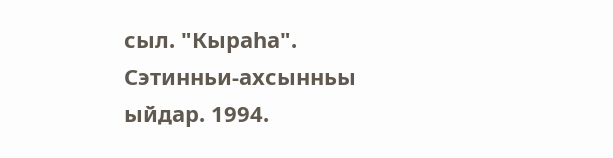сыл. "Кыраһа". Сэтинньи-ахсынньы ыйдар. 1994.